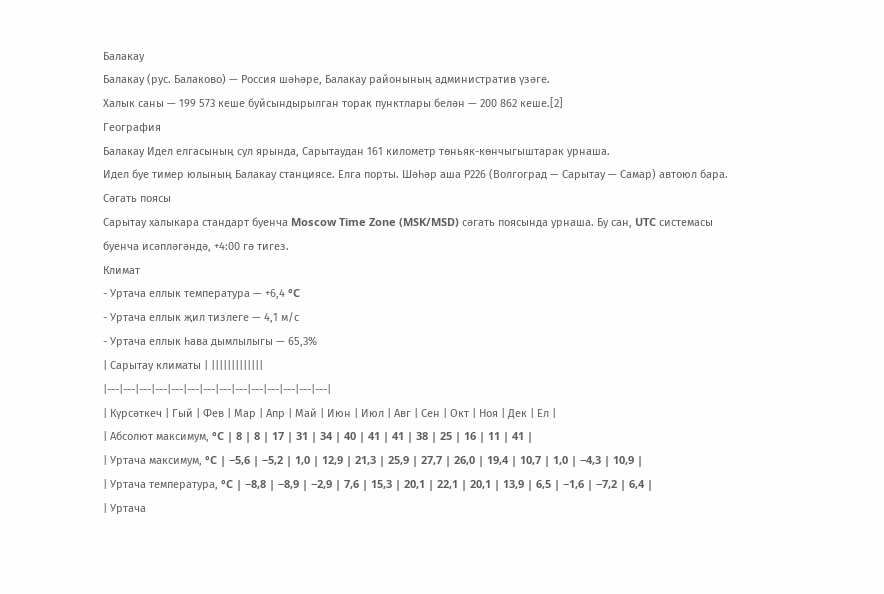Балакау
Балакау (рус. Балаково) — Россия шәһәре, Балакау районының административ үзәге.
Халык саны — 199 573 кеше буйсындырылган торак пунктлары белән — 200 862 кеше.[2]
География
Балакау Идел елгасының сул ярында, Сарытаудан 161 километр төньяк-көнчыгыштарак урнаша.
Идел буе тимер юлының Балакау станциясе. Елга порты. Шәһәр аша Р226 (Волгоград — Сарытау — Самар) автоюл бара.
Сәгать поясы
Сарытау халыкара стандарт буенча Moscow Time Zone (MSK/MSD) сәгать поясында урнаша. Бу сан, UTC системасы буенча исәпләгәндә, +4:00 гә тигез.
Климат
- Уртача еллык температура — +6,4 °C
- Уртача еллык җил тизлеге — 4,1 м/с
- Уртача еллык һава дымлылыгы — 65,3%
| Сарытау климаты | |||||||||||||
|---|---|---|---|---|---|---|---|---|---|---|---|---|---|
| Күрсәткеч | Гый | Фев | Мар | Апр | Май | Июн | Июл | Авг | Сен | Окт | Ноя | Дек | Ел |
| Абсолют максимум, °C | 8 | 8 | 17 | 31 | 34 | 40 | 41 | 41 | 38 | 25 | 16 | 11 | 41 |
| Уртача максимум, °C | −5,6 | −5,2 | 1,0 | 12,9 | 21,3 | 25,9 | 27,7 | 26,0 | 19,4 | 10,7 | 1,0 | −4,3 | 10,9 |
| Уртача температура, °C | −8,8 | −8,9 | −2,9 | 7,6 | 15,3 | 20,1 | 22,1 | 20,1 | 13,9 | 6,5 | −1,6 | −7,2 | 6,4 |
| Уртача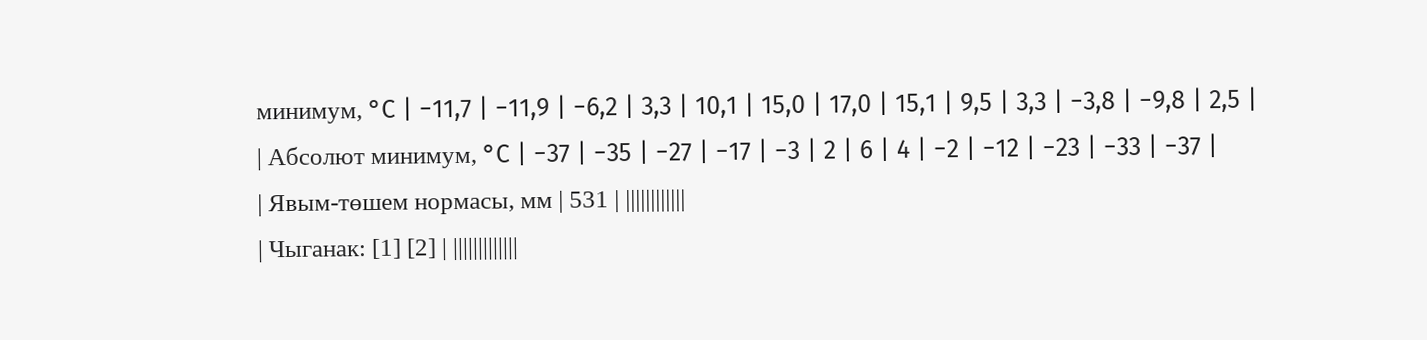минимум, °C | −11,7 | −11,9 | −6,2 | 3,3 | 10,1 | 15,0 | 17,0 | 15,1 | 9,5 | 3,3 | −3,8 | −9,8 | 2,5 |
| Абсолют минимум, °C | −37 | −35 | −27 | −17 | −3 | 2 | 6 | 4 | −2 | −12 | −23 | −33 | −37 |
| Явым-төшем нормасы, мм | 531 | ||||||||||||
| Чыганак: [1] [2] | |||||||||||||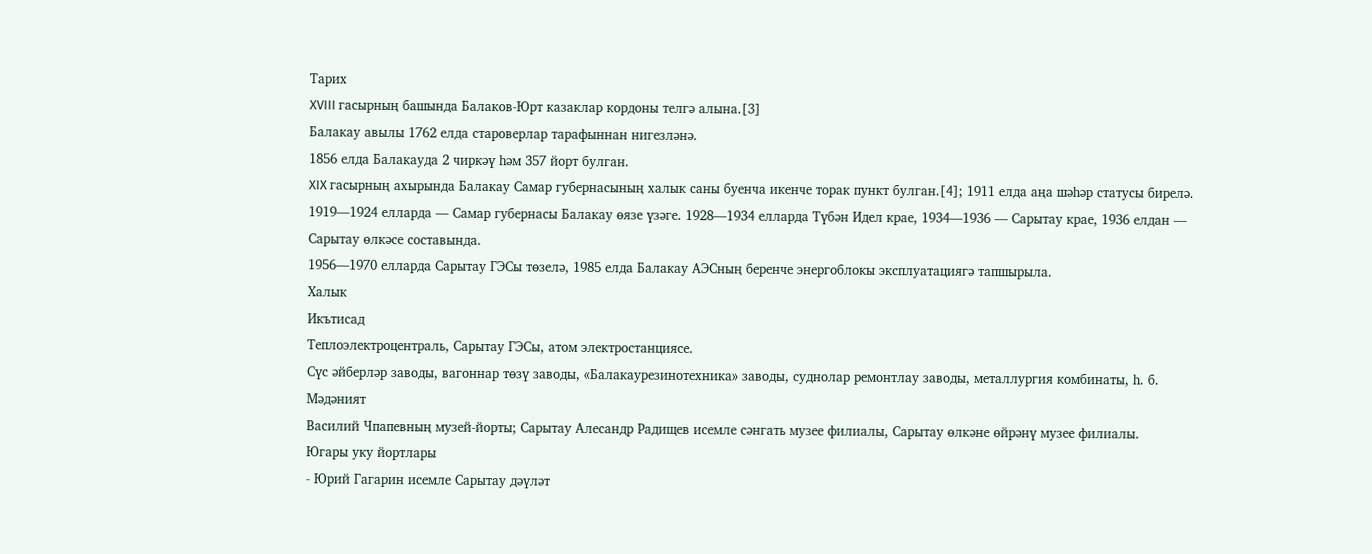Тарих
XVIII гасырның башында Балаков-Юрт казаклар кордоны телгә алына.[3]
Балакау авылы 1762 елда староверлар тарафыннан нигезләнә.
1856 елда Балакауда 2 чиркәү һәм 357 йорт булган.
XIX гасырның ахырында Балакау Самар губернасының халык саны буенча икенче торак пункт булган.[4]; 1911 елда аңа шәһәр статусы бирелә.
1919—1924 елларда — Самар губернасы Балакау өязе үзәге. 1928—1934 елларда Түбән Идел крае, 1934—1936 — Сарытау крае, 1936 елдан — Сарытау өлкәсе составында.
1956—1970 елларда Сарытау ГЭСы төзелә, 1985 елда Балакау АЭСның беренче энергоблокы эксплуатациягә тапшырыла.
Халык
Икътисад
Теплоэлектроцентраль, Сарытау ГЭСы, атом электростанциясе.
Сүс әйберләр заводы, вагоннар төзү заводы, «Балакаурезинотехника» заводы, суднолар ремонтлау заводы, металлургия комбинаты, һ. б.
Мәдәният
Василий Чпапевның музей-йорты; Сарытау Алесандр Радищев исемле сәнгать музее филиалы, Сарытау өлкәне өйрәнү музее филиалы.
Югары уку йортлары
- Юрий Гагарин исемле Сарытау дәүләт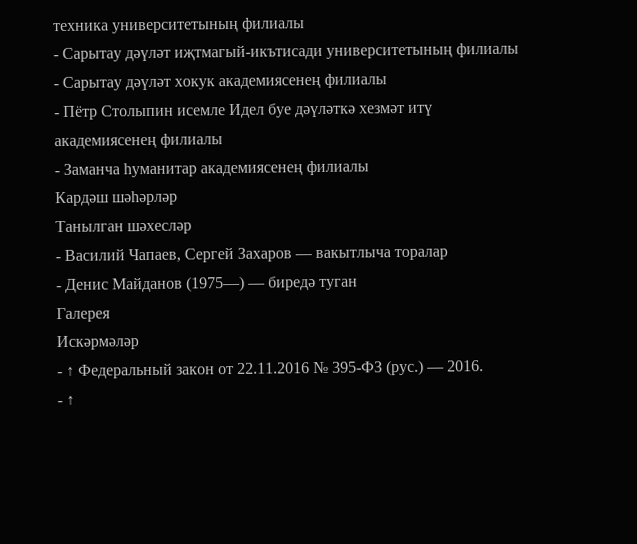техника университетының филиалы
- Сарытау дәүләт иҗтмагый-икътисади университетының филиалы
- Сарытау дәүләт хокук академиясенең филиалы
- Пётр Столыпин исемле Идел буе дәүләткә хезмәт итү академиясенең филиалы
- Заманча һуманитар академиясенең филиалы
Кардәш шәһәрләр
Танылган шәхесләр
- Василий Чапаев, Сергей Захаров — вакытлыча торалар
- Денис Майданов (1975—) — биредә туган
Галерея
Искәрмәләр
- ↑ Федеральный закон от 22.11.2016 № 395-ФЗ (рус.) — 2016.
- ↑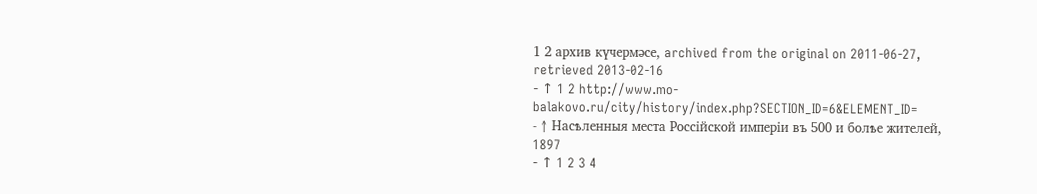1 2 архив күчермәсе, archived from the original on 2011-06-27, retrieved 2013-02-16
- ↑ 1 2 http://www.mo-balakovo.ru/city/history/index.php?SECTION_ID=6&ELEMENT_ID=
- ↑ Насѣленныя места Россійской имперіи въ 500 и болѣе жителей, 1897
- ↑ 1 2 3 4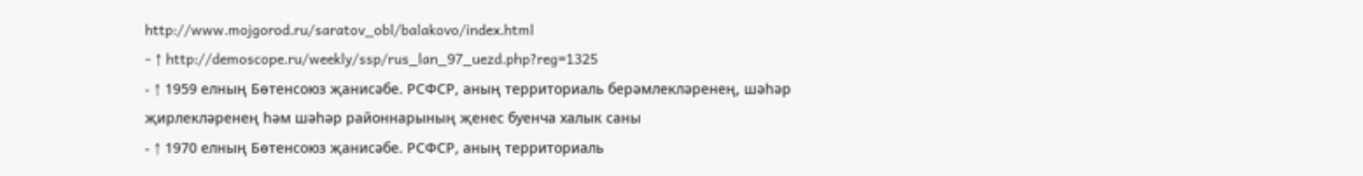http://www.mojgorod.ru/saratov_obl/balakovo/index.html
- ↑ http://demoscope.ru/weekly/ssp/rus_lan_97_uezd.php?reg=1325
- ↑ 1959 елның Бөтенсоюз җанисәбе. РСФСР, аның территориаль берәмлекләренең, шәһәр җирлекләренең һәм шәһәр районнарының җенес буенча халык саны
- ↑ 1970 елның Бөтенсоюз җанисәбе. РСФСР, аның территориаль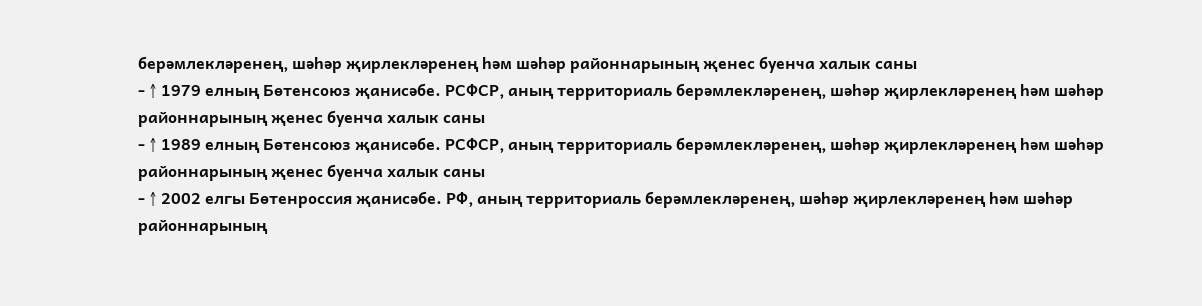берәмлекләренең, шәһәр җирлекләренең һәм шәһәр районнарының җенес буенча халык саны
- ↑ 1979 елның Бөтенсоюз җанисәбе. РСФСР, аның территориаль берәмлекләренең, шәһәр җирлекләренең һәм шәһәр районнарының җенес буенча халык саны
- ↑ 1989 елның Бөтенсоюз җанисәбе. РСФСР, аның территориаль берәмлекләренең, шәһәр җирлекләренең һәм шәһәр районнарының җенес буенча халык саны
- ↑ 2002 елгы Бөтенроссия җанисәбе. РФ, аның территориаль берәмлекләренең, шәһәр җирлекләренең һәм шәһәр районнарының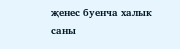җенес буенча халык саны